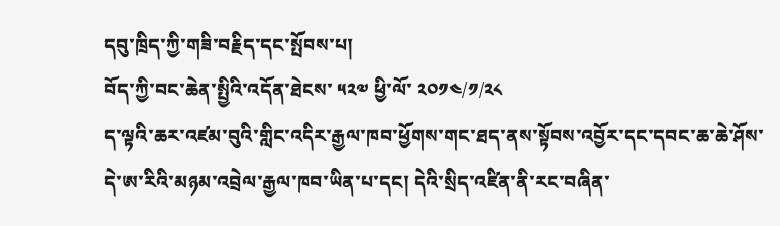དབུ་ཁྲིད་ཀྱི་གཟི་བརྗིད་དང་སྤོབས་པ།
བོད་ཀྱི་བང་ཆེན་སྤྱིའི་འདོན་ཐེངས་ ༥༢༧ ཕྱི་ལོ་ ༢༠༡༤/༡/༢༨
ད་ལྟའི་ཆར་འཛམ་བུའི་གླིང་འདིར་རྒྱལ་ཁབ་ཕྱོགས་གང་ཐད་ནས་སྟོབས་འབྱོར་དང་དབང་ཆ་ཆེ་ཤོས་དེ་ཨ་རིའི་མཉམ་འབྲེལ་རྒྱལ་ཁབ་ཡིན་པ་དང། དེའི་སྲིད་འཛིན་ནི་རང་བཞིན་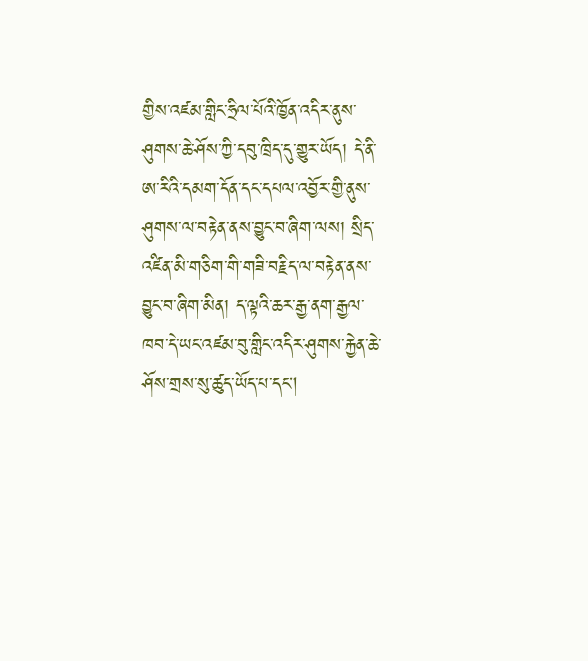གྱིས་འཛམ་གླིང་ཧྲིལ་པོའི་ཁྱོན་འདིར་ནུས་ཤུགས་ཆེ་ཤོས་ཀྱི་དབུ་ཁྲིད་དུ་གྱུར་ཡོད། དེ་ནི་ཨ་རིའི་དམག་དོན་དང་དཔལ་འབྱོར་གྱི་ནུས་ཤུགས་ལ་བརྟེན་ནས་བྱུང་བ་ཞིག་ལས། སྲིད་འཛིན་མི་གཅིག་གི་གཟི་བརྗིད་ལ་བརྟེན་ནས་བྱུང་བ་ཞིག་མིན། ད་ལྟའི་ཆར་རྒྱ་ནག་རྒྱལ་ཁབ་དེ་ཡང་འཛམ་བུ་གླིང་འདིར་ཤུགས་རྐྱེན་ཆེ་ཤོས་གྲས་སུ་ཚུད་ཡོད་པ་དང།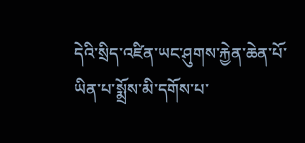དེའི་སྲིད་འཛིན་ཡང་ཤུགས་རྐྱེན་ཆེན་པོ་ཡིན་པ་སྨྲོས་མི་དགོས་པ་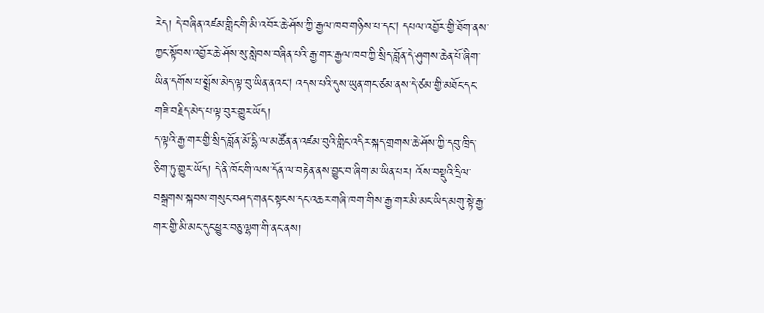རེད། དེ་བཞིན་འཛམ་གླིང་གི་མི་འབོར་ཆེ་ཤོས་ཀྱི་རྒྱལ་ཁབ་གཉིས་པ་དང། དཔལ་འབྱོར་གྱི་ཐོག་ནས་ཀྱང་སྟོབས་འབྱོར་ཆེ་ཤོས་སུ་སླེབས་བཞིན་པའི་རྒྱ་གར་རྒྱལ་ཁབ་ཀྱི་སྲིད་བློན་དེ་ཤུགས་ཆེན་པོ་ཞིག་ཡིན་དགོས་པ་སྨྲོས་མེད་ལྟ་བུ་ཡིན་ནའང། འདས་པའི་དུས་ཡུན་གང་ཙམ་ནས་དེ་ཙམ་གྱི་མཐོང་དང་གཟི་བརྗིད་མེད་པ་ལྟ་བུར་གྱུར་ཡོད།
ད་ལྟའི་རྒྱ་གར་གྱི་སྲིད་བློན་མོ་དྷི་ལ་མཚོན་ན་འཛམ་བུའི་གླིང་འདིར་སྐད་གྲགས་ཆེ་ཤོས་ཀྱི་དབུ་ཁྲིད་ཅིག་ཏུ་གྱུར་ཡོད། དེ་ནི་ཁོང་གི་ལས་དོན་ལ་བརྟེན་ནས་བྱུང་བ་ཞིག་མ་ཡིན་པར། འོས་བསྡུའི་དྲིལ་བསྒྲགས་སྐབས་གསུང་བཤད་གནང་སྟངས་དང་འཆར་གཞི་ཁག་གིས་རྒྱ་གར་མི་མང་ཡིད་མགུ་སྟེ་རྒྱ་གར་གྱི་མི་མང་དུང་ཕྱུར་བཅུ་ལྷག་གི་ནང་ནས།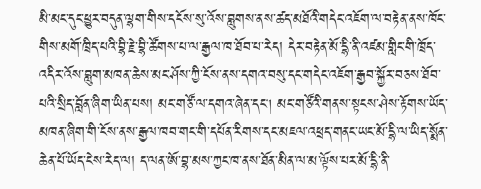མི་མང་དུང་ཕྱུར་བདུན་ལྷག་གིས་དངོས་སུ་འོས་བླུགས་ནས་ཚད་མཐོའི་གདེང་འཇོག་ལ་བརྟེན་ནས་ཁོང་གིས་མགོ་ཁྲིད་པའི་བྷི་རྗེ་བྷི་ཚོགས་པ་ལ་རྒྱལ་ཁ་ཐོབ་པ་རེད། དེར་བརྟེན་མོ་དྷི་ནི་འཛམ་གླིང་གི་ཁྲོད་འདིར་འོས་བླུག་མཁན་ཆེས་མང་ཤོས་ཀྱི་ངོས་ནས་དགའ་བསུ་དང་གདེང་འཇོག་རྒྱབ་སྐྱོར་བཅས་ཐོབ་པའི་སྲིད་བློན་ཞིག་ཡིན་པས། མང་གཙོ་ལ་དགའ་ཞེན་དང། མང་གཙོའི་གནས་སྟངས་ཤེས་རྟོགས་ཡོད་མཁན་ཞིག་གི་ངོས་ནས་རྒྱལ་ཁབ་གང་གི་དཔོན་རིགས་དང་མཇལ་འཕྲད་གནང་ཡང་མོ་དྷི་ལ་ཡིད་སྨོན་ཆེན་པོ་ཡོད་ངེས་རེད་ལ། ད་ལན་ཨོ་བྷ་མས་ཀྱང་ཁ་ནས་ཐོན་མིན་ལ་མ་ལྟོས་པར་མོ་དྷི་ནི་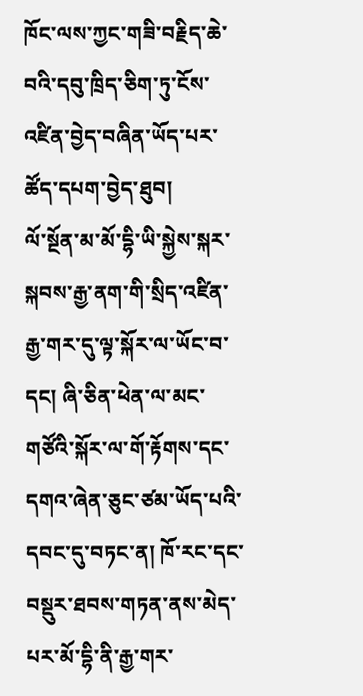ཁོང་ལས་ཀྱང་གཟི་བརྗིད་ཆེ་བའི་དབུ་ཁྲིད་ཅིག་ཏུ་ངོས་འཛིན་བྱེད་བཞིན་ཡོད་པར་ཚོད་དཔག་བྱེད་ཐུབ།
ལོ་སྔོན་མ་མོ་དྷི་ཡི་སྐྱེས་སྐར་སྐབས་རྒྱ་ནག་གི་སྲིད་འཛིན་རྒྱ་གར་དུ་ལྟ་སྐོར་ལ་ཡོང་བ་དང། ཞི་ཅིན་ཕེན་ལ་མང་གཙོའི་སྐོར་ལ་གོ་རྟོགས་དང་དགའ་ཞེན་ཅུང་ཙམ་ཡོད་པའི་དབང་དུ་བཏང་ན། ཁོ་རང་དང་བསྡུར་ཐབས་གཏན་ནས་མེད་པར་མོ་དྷི་ནི་རྒྱ་གར་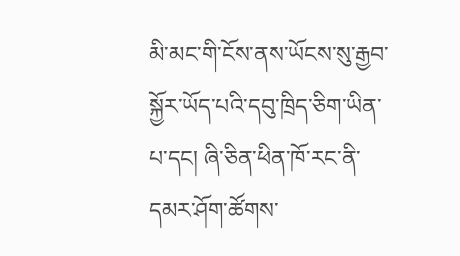མི་མང་གི་ངོས་ནས་ཡོངས་སུ་རྒྱབ་སྐྱོར་ཡོད་པའི་དབུ་ཁྲིད་ཅིག་ཡིན་པ་དང། ཞི་ཅིན་ཕིན་ཁོ་རང་ནི་དམར་ཤོག་ཚོགས་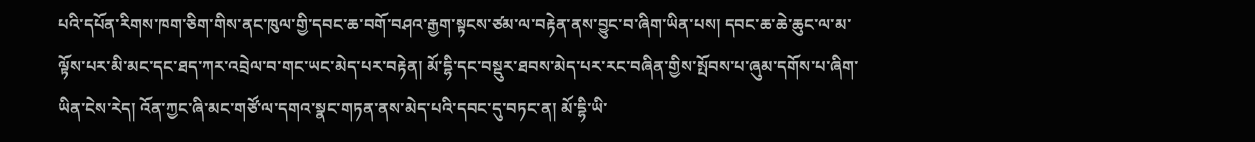པའི་དཔོན་རིགས་ཁག་ཅིག་གིས་ནང་ཁུལ་གྱི་དབང་ཆ་བགོ་བཤའ་རྒྱག་སྟངས་ཙམ་ལ་བརྟེན་ནས་བྱུང་བ་ཞིག་ཡིན་པས། དབང་ཆ་ཆེ་ཆུང་ལ་མ་ལྟོས་པར་མི་མང་དང་ཐད་ཀར་འབྲེལ་བ་གང་ཡང་མེད་པར་བརྟེན། མོ་དྷི་དང་བསྡུར་ཐབས་མེད་པར་རང་བཞིན་གྱིས་སྤོབས་པ་ཞུམ་དགོས་པ་ཞིག་ཡིན་ངེས་རེད། འོན་ཀྱང་ཞི་མང་གཙོ་ལ་དགའ་སྣང་གཏན་ནས་མེད་པའི་དབང་དུ་བཏང་ན། མོ་དྷི་ཡི་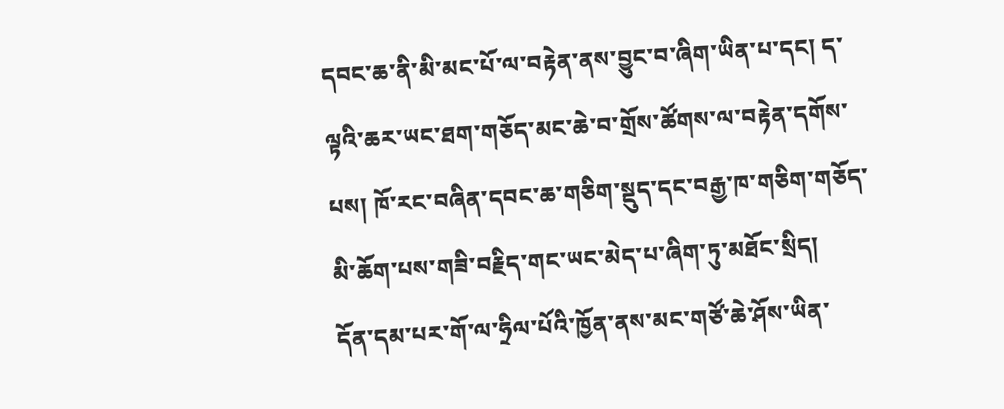དབང་ཆ་ནི་མི་མང་པོ་ལ་བརྟེན་ནས་བྱུང་བ་ཞིག་ཡིན་པ་དང། ད་ལྟའི་ཆར་ཡང་ཐག་གཅོད་མང་ཆེ་བ་གྲོས་ཚོགས་ལ་བརྟེན་དགོས་པས། ཁོ་རང་བཞིན་དབང་ཆ་གཅིག་སྡུད་དང་བརྒྱ་ཁ་གཅིག་གཅོད་མི་ཆོག་པས་གཟི་བརྗིད་གང་ཡང་མེད་པ་ཞིག་ཏུ་མཐོང་སྲིད།
དོན་དམ་པར་གོ་ལ་ཧྲིལ་པོའི་ཁྱོན་ནས་མང་གཙོ་ཆེ་ཤོས་ཡིན་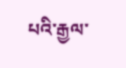པའི་རྒྱལ་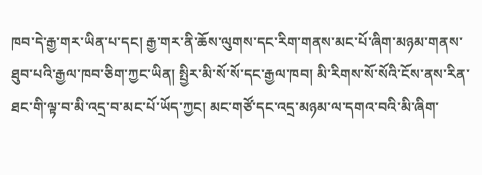ཁབ་དེ་རྒྱ་གར་ཡིན་པ་དང། རྒྱ་གར་ནི་ཆོས་ལུགས་དང་རིག་གནས་མང་པོ་ཞིག་མཉམ་གནས་ཐུབ་པའི་རྒྱལ་ཁབ་ཅིག་ཀྱང་ཡིན། སྤྱིར་མི་སོ་སོ་དང་རྒྱལ་ཁབ། མི་རིགས་སོ་སོའི་ངོས་ནས་རིན་ཐང་གི་ལྟ་བ་མི་འདྲ་བ་མང་པོ་ཡོད་ཀྱང། མང་གཙོ་དང་འདྲ་མཉམ་ལ་དགའ་བའི་མི་ཞིག་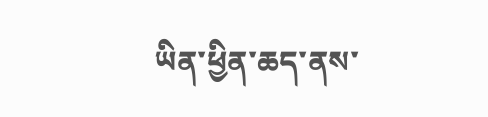ཡིན་ཕྱིན་ཆད་ནས་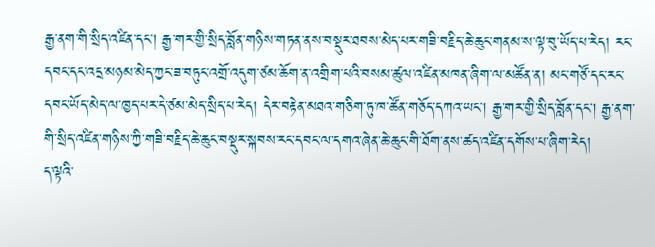རྒྱ་ནག་གི་སྲིད་འཛིན་དང། རྒྱ་གར་གྱི་སྲིད་བློན་གཉིས་གཏན་ནས་བསྡུར་ཐབས་མེད་པར་གཟི་བརྗིད་ཆེ་ཆུང་གནམ་ས་ལྟ་བུ་ཡོད་པ་རེད། རང་དབང་དང་འདྲ་མཉམ་མེད་ཀྱང་ཟ་བཏུང་འགྲོ་འདུག་ཙམ་ཆོག་ན་འགྲིག་པའི་བསམ་ཚུལ་འཛིན་མཁན་ཞིག་ལ་མཚོན་ན། མང་གཙོ་དང་རང་དབང་ཡོད་མེད་ལ་ཁྱད་པར་དེ་ཙམ་མེད་སྲིད་པ་རེད། དེར་བརྟེན་མཐའ་གཅིག་ཏུ་ཁ་ཚོན་གཅོད་དཀའ་ཡང། རྒྱ་གར་གྱི་སྲིད་བློན་དང། རྒྱ་ནག་གི་སྲིད་འཛིན་གཉིས་ཀྱི་གཟི་བརྗིད་ཆེ་ཆུང་བསྡུར་སྐབས་རང་དབང་ལ་དགའ་ཞེན་ཆེ་ཆུང་གི་ཐོག་ནས་ཚད་འཛིན་དགོས་པ་ཞིག་རེད།
ད་ལྟའི་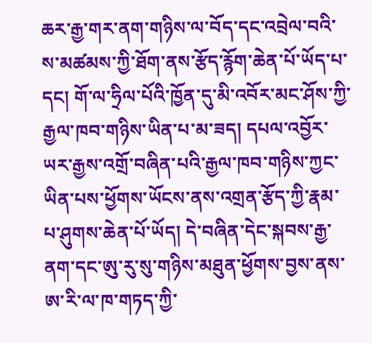ཆར་རྒྱ་གར་ནག་གཉིས་ལ་བོད་དང་འབྲེལ་བའི་ས་མཚམས་ཀྱི་ཐོག་ནས་རྩོད་རྙོག་ཆེན་པོ་ཡོད་པ་དང། གོ་ལ་ཧྲིལ་པོའི་ཁྱོན་དུ་མི་འབོར་མང་ཤོས་ཀྱི་རྒྱལ་ཁབ་གཉིས་ཡིན་པ་མ་ཟད། དཔལ་འབྱོར་ཡར་རྒྱས་འགྲོ་བཞིན་པའི་རྒྱལ་ཁབ་གཉིས་ཀྱང་ཡིན་པས་ཕྱོགས་ཡོངས་ནས་འགྲན་རྩོད་ཀྱི་རྣམ་པ་ཤུགས་ཆེན་པོ་ཡོད། དེ་བཞིན་དེང་སྐབས་རྒྱ་ནག་དང་ཨུ་རུ་སུ་གཉིས་མཐུན་ཕྱོགས་བྱས་ནས་ཨ་རི་ལ་ཁ་གཏད་ཀྱི་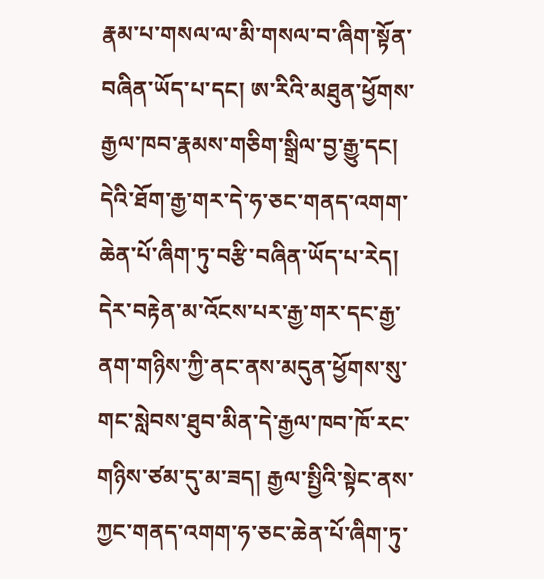རྣམ་པ་གསལ་ལ་མི་གསལ་བ་ཞིག་སྟོན་བཞིན་ཡོད་པ་དང། ཨ་རིའི་མཐུན་ཕྱོགས་རྒྱལ་ཁབ་རྣམས་གཅིག་སྒྲིལ་བྱ་རྒྱུ་དང། དེའི་ཐོག་རྒྱ་གར་དེ་ཧ་ཅང་གནད་འགག་ཆེན་པོ་ཞིག་ཏུ་བརྩི་བཞིན་ཡོད་པ་རེད། དེར་བརྟེན་མ་འོངས་པར་རྒྱ་གར་དང་རྒྱ་ནག་གཉིས་ཀྱི་ནང་ནས་མདུན་ཕྱོགས་སུ་གང་སླེབས་ཐུབ་མིན་དེ་རྒྱལ་ཁབ་ཁོ་རང་གཉིས་ཙམ་དུ་མ་ཟད། རྒྱལ་སྤྱིའི་སྟེང་ནས་ཀྱང་གནད་འགག་ཧ་ཅང་ཆེན་པོ་ཞིག་ཏུ་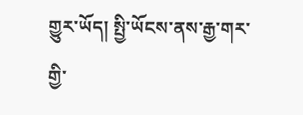གྱུར་ཡོད། སྤྱི་ཡོངས་ནས་རྒྱ་གར་གྱི་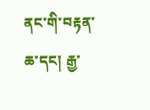ནང་གི་བརྟན་ཆ་དང། རྒྱ་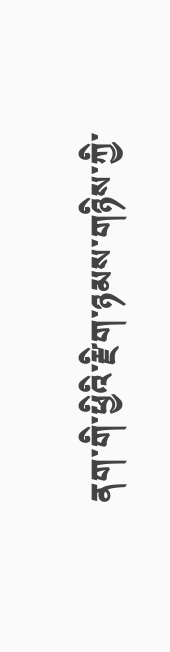ནག་གི་ཕྱིའི་རྫིག་ཉམས་གཉིས་ཀྱི་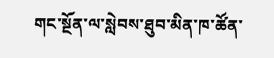གང་སྔོན་ལ་སླེབས་ཐུབ་མིན་ཁ་ཚོན་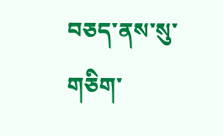བཅད་ནས་སུ་གཅིག་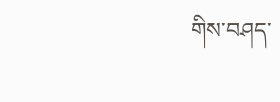གིས་བཤད་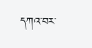དཀའ་བར་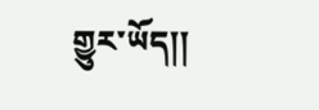གྱུར་ཡོད།།